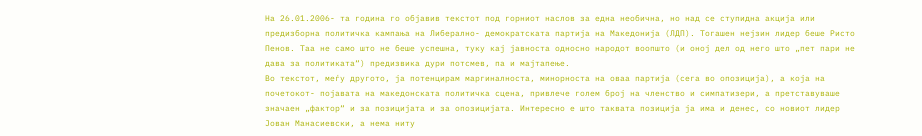На 26.01.2006- та година го објавив текстот под горниот наслов за една необична, но над се ступидна акција или предизборна политичка кампања на Либерално- демократската партија на Македонија (ЛДП). Тогашен нејзин лидер беше Ристо Пенов. Таа не само што не беше успешна, туку кај јавноста односно народот воопшто (и оној дел од него што „пет пари не дава за политиката“) предизвика дури потсмев, па и мајтапење.
Во текстот, меѓу другото, ја потенцирам маргиналноста, минорноста на оваа партија (сега во опозиција), а која на почетокот- појавата на македонската политичка сцена, привлече голем број на членство и симпатизери, а претставуваше значаен „фактор“ и за позицијата и за опозицијата. Интересно е што таквата позиција ја има и денес, со новиот лидер Јован Манасиевски, а нема ниту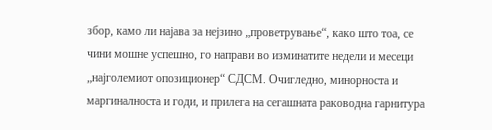збор, камо ли најава за нејзино „проветрување“, како што тоа, се чини мошне успешно, го направи во изминатите недели и месеци „најголемиот опозиционер“ СДСМ. Очигледно, минорноста и маргиналноста и годи, и прилега на сегашната раководна гарнитура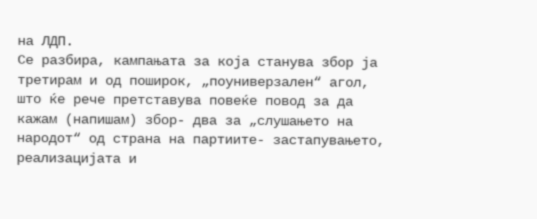на ЛДП.
Се разбира, кампањата за која станува збор ја третирам и од поширок, „поуниверзален“ агол, што ќе рече претставува повеќе повод за да кажам (напишам) збор- два за „слушањето на народот“ од страна на партиите- застапувањето, реализацијата и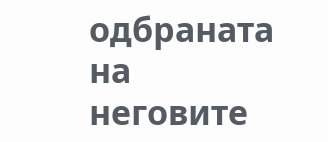одбраната на неговите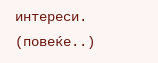интереси.
(повеќе..)